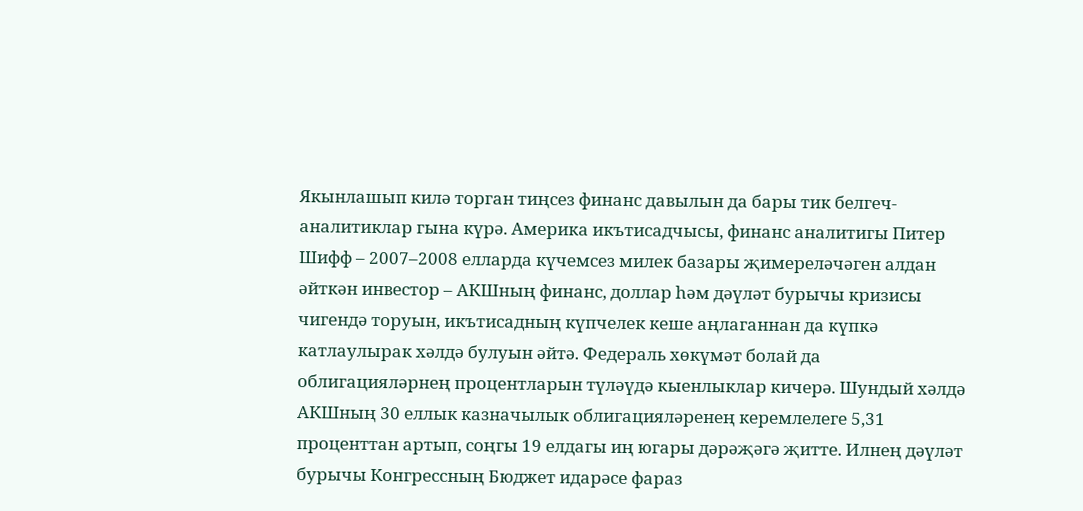Якынлашып килә торган тиңсез финанс давылын да бары тик белгеч-аналитиклар гына күрә. Америка икътисадчысы, финанс аналитигы Питер Шифф – 2007–2008 елларда күчемсез милек базары җимереләчәген алдан әйткән инвестор – АКШның финанс, доллар һәм дәүләт бурычы кризисы чигендә торуын, икътисадның күпчелек кеше аңлаганнан да күпкә катлаулырак хәлдә булуын әйтә. Федераль хөкүмәт болай да облигацияләрнең процентларын түләүдә кыенлыклар кичерә. Шундый хәлдә АКШның 30 еллык казначылык облигацияләренең керемлелеге 5,31 проценттан артып, соңгы 19 елдагы иң югары дәрәҗәгә җитте. Илнең дәүләт бурычы Конгрессның Бюджет идарәсе фараз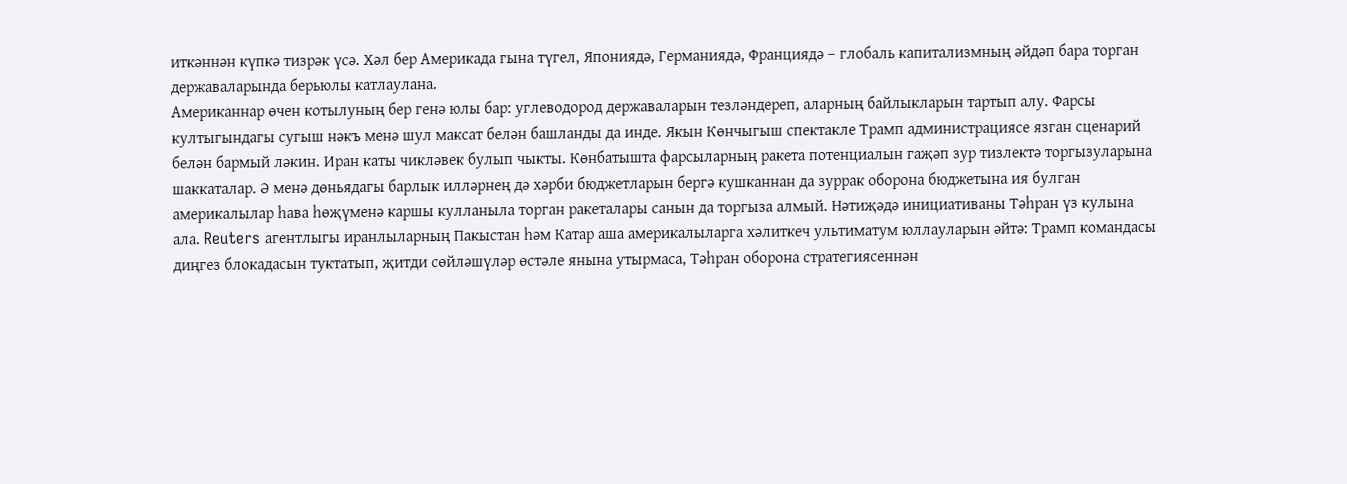иткәннән күпкә тизрәк үсә. Хәл бер Америкада гына түгел, Япониядә, Германиядә, Франциядә – глобаль капитализмның әйдәп бара торган державаларында берьюлы катлаулана.
Американнар өчен котылуның бер генә юлы бар: углеводород державаларын тезләндереп, аларның байлыкларын тартып алу. Фарсы култыгындагы сугыш нәкъ менә шул максат белән башланды да инде. Якын Көнчыгыш спектакле Трамп администрациясе язган сценарий белән бармый ләкин. Иран каты чикләвек булып чыкты. Көнбатышта фарсыларның ракета потенциалын гаҗәп зур тизлектә торгызуларына шаккаталар. Ә менә дөньядагы барлык илләрнең дә хәрби бюджетларын бергә кушканнан да зуррак оборона бюджетына ия булган америкалылар һава һөҗүменә каршы кулланыла торган ракеталары санын да торгыза алмый. Нәтиҗәдә инициативаны Тәһран үз кулына ала. Reuters агентлыгы иранлыларның Пакыстан һәм Катар аша америкалыларга хәлиткеч ультиматум юллауларын әйтә: Трамп командасы диңгез блокадасын туктатып, җитди сөйләшүләр өстәле янына утырмаса, Тәһран оборона стратегиясеннән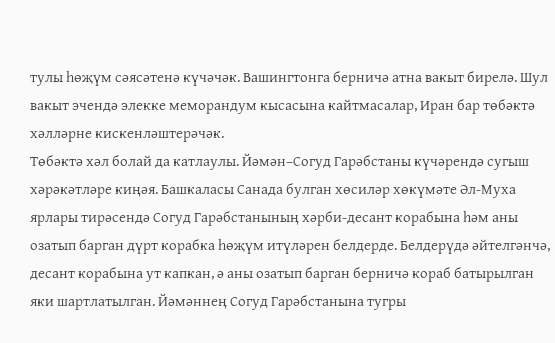тулы һөҗүм сәясәтенә күчәчәк. Вашингтонга берничә атна вакыт бирелә. Шул вакыт эчендә элекке меморандум кысасына кайтмасалар, Иран бар төбәктә хәлләрне кискенләштерәчәк.
Төбәктә хәл болай да катлаулы. Йәмән–Согуд Гарәбстаны күчәрендә сугыш хәрәкәтләре киңәя. Башкаласы Санада булган хөсиләр хөкүмәте Әл-Муха ярлары тирәсендә Согуд Гарәбстанының хәрби-десант корабына һәм аны озатып барган дүрт корабка һөҗүм итүләрен белдерде. Белдерүдә әйтелгәнчә, десант корабына ут капкан, ә аны озатып барган берничә кораб батырылган яки шартлатылган. Йәмәннең Согуд Гарәбстанына тугры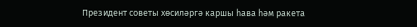Президент советы хөсиләргә каршы һава һәм ракета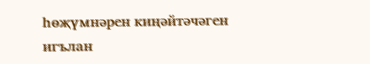һөҗүмнәрен киңәйтәчәген игълан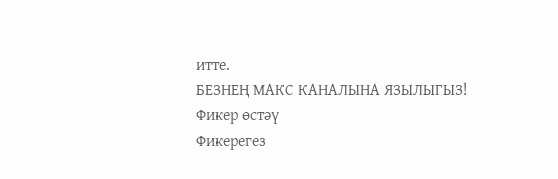итте.
БЕЗНЕҢ МАКС КАНАЛЫНА ЯЗЫЛЫГЫЗ!
Фикер өстәү
Фикерегез